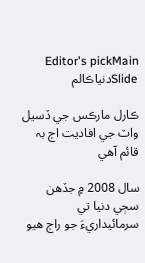Editor's pickMain Slideدنياڪالم

ڪارل مارڪس جي ڏسيل واٽ جي افاديت اڄ بہ قائم آھي

سال 2008 ۾ جڏھن سڄي دنيا تي سرمائيداريءَ جو راڄ ھيو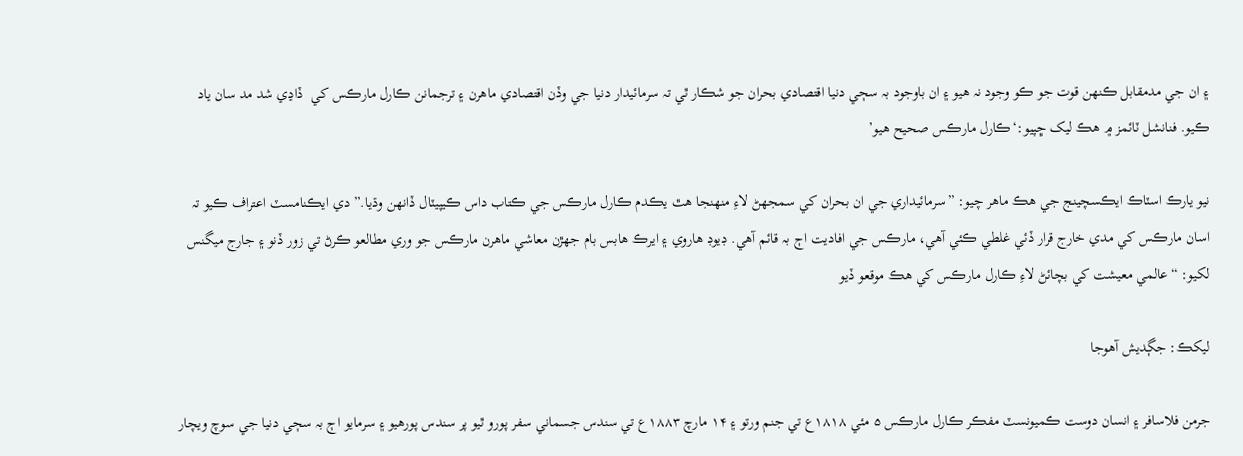۽ ان جي مدمقابل ڪنھن قوت جو ڪو وجود نہ ھيو ۽ ان باوجود بہ سڄي دنيا اقتصادي بحران جو شڪار ٿي تہ سرمائيدار دنيا جي وڏن اقتصادي ماھرن ۽ ترجمانن ڪارل مارڪس کي  ڏاڍي شد مد سان ياد ڪيو. فنانشل ٽائمز ۾ ھڪ ليک ڇپيو:‘ڪارل مارڪس صحيح ھيو’

نيو يارڪ اسٽاڪ ايڪسچينج جي ھڪ ماھر چيو: ”سرمائيداري جي ان بحران کي سمجهڻ لاءِ منھنجا ھٿ يڪدم ڪارل مارڪس جي ڪتاب داس ڪيپيٽال ڏانھن وڌيا.” دي ايڪنامسٽ اعتراف ڪيو تہ اسان مارڪس کي مدي خارج قرار ڏئي غلطي ڪئي آهي، مارڪس جي افاديت اڄ بہ قائم آھي. ڊيوڊ ھاروي ۽ ايرڪ ھابس بام جھڙن معاشي ماھرن مارڪس جو وري مطالعو ڪرڻ تي زور ڏنو ۽ جارج ميگنس لکيو: “عالمي معيشت کي بچائڻ لاءِ ڪارل مارڪس کي ھڪ موقعو ڏيو

ليکڪ: جڳديش آهوجا

جرمن فلاسافر ۽ انسان دوست ڪميونسٽ مفڪر ڪارل مارڪس ۵ مئي ۱۸۱۸ع تي جنم ورتو ۽ ۱۴ مارچ ۱۸۸۳ع تي سندس جسماني سفر پورو ٿيو پر سندس پورھيو ۽ سرمايو اڄ بہ سڄي دنيا جي سوچ ويچار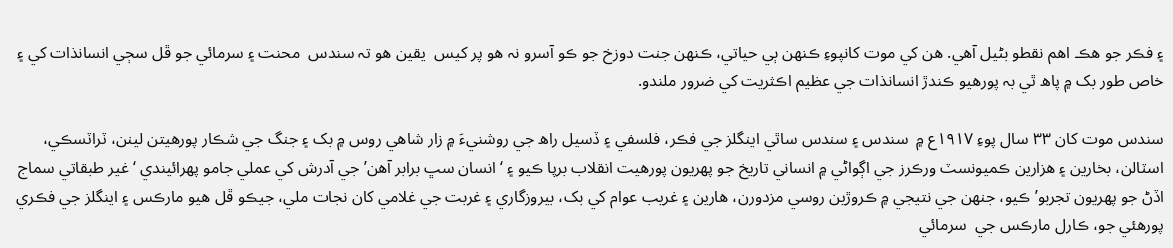۽ فڪر جو ھڪ اھم نقطو بڻيل آهي. ھن کي موت کانپوءِ ڪنھن ٻي حياتي، ڪنھن جنت دوزخ جو ڪو آسرو نہ ھو پر کيس  يقين ھو تہ سندس  محنت ۽ سرمائي جو ڦل سڄي انسانذات کي ۽ خاص طور بک ۾ پاھ ٿي بہ پورھيو ڪندڙ انسانذات جي عظيم اڪثريت کي ضرور ملندو.

سندس موت کان ۳۳ سال پوءِ ۱۹۱۷ع ۾  سندس ۽ سندس ساٿي اينگلز جي فڪر، فلسفي ۽ ڏسيل راھ جي روشنيءَ ۾ زار شاھي روس ۾ بک ۽ جنگ جي شڪار پورھيتن لينن، ٽراٽسڪي، اسٽالن، بخارين ۽ ھزارين ڪميونسٽ ورڪرز جي اڳواڻي ۾ انساني تاريخ جو پھريون پورھيت انقلاب برپا ڪيو ۽ ‘انسان سڀ برابر آهن’ جي آدرش کي عملي جامو پھرائيندي ‘غير طبقاتي سماج اڏڻ جو پھريون تجربو’ ڪيو، جنھن جي نتيجي ۾ ڪروڙين روسي مزدورن، ھارين ۽ غريب عوام کي بک، بيروزگاري ۽ غربت جي غلامي کان نجات ملي، جيڪو ڦل ھيو مارڪس ۽ اينگلز جي فڪري پورھئي جو، ڪارل مارڪس جي  سرمائي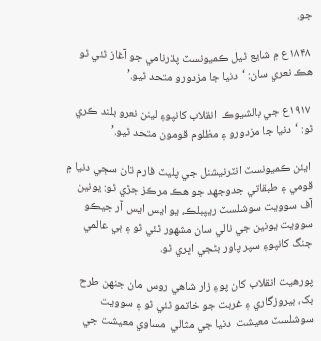جو.

 ۱۸۴۸ع ۾ شايع ٿيل ڪميونسٽ پڌرنامي جو آغاز ٿئي ٿو ھڪ نعري سان: ‘دنيا جا مزدورو متحد ٿيو.’

 ۱۹۱۷ع جي بالشيوڪ  انقلاب کانپوءِ لينن نعرو بلند ڪري ٿو: ‘دنيا جا مزدورو ۽ مظلوم قومون متحد ٿيو.’

 ايئن ڪميونسٽ انٽرنيشنل جي پليٽ فارم تان سڄي دنيا ۾ قومي ۽ طبقاتي جدوجھد جو ھڪ مرڪز جڙي ٿو: يونين آف سوويت سوشلسٽ ريپبلڪ، يو ايس ايس آر جيڪو سوويت يونين جي نالي سان مشھور ٿئي ٿو ۽ ٻي عالمي جنگ کانپوءِ سپر پاور بڻجي اڀري ٿو.

پورھيت انقلاب کان پوءِ زار شاھي روس مان جنھن طرح بک، بيروزگاري ۽ غربت جو خاتمو ٿئي ٿو ۽ سوويت سوشلسٽ معيشت  دنيا جي مثالي  مساوي معيشت جي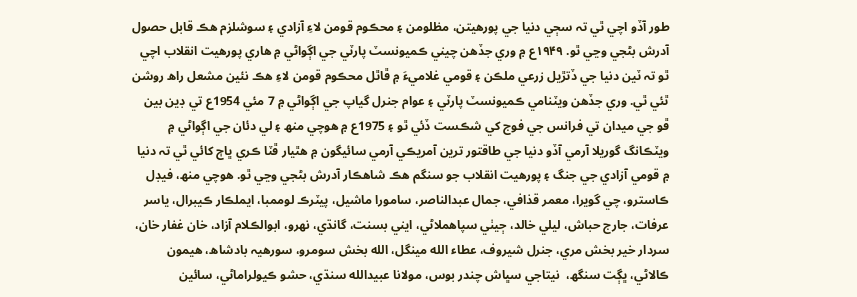طور آڏو اچي ٿي تہ سڄي دنيا جي پورهيتن، مظلومن ۽ محڪوم قومن لاءِ آزادي ۽ سوشلزم ھڪ قابل حصول آدرش بڻجي وڃي ٿو. ۱۹۴۹ع ۾ وري جڏھن چيني ڪميونسٽ پارٽي جي اڳواڻي ۾ ھاري پورھيت انقلاب اچي ٿو تہ ٽين دنيا جي ڏتڙيل زرعي ملڪن ۽ قومي غلاميءَ ۾ ڦاٿل محڪوم قومن لاءِ ھڪ نئين مشعل راھ روشن ٿئي ٿي. وري جڏھن ويٽنامي ڪميونسٽ پارٽي ۽ عوام جنرل گياپ جي اڳواڻي ۾ 7 مئي 1954ع تي ڊين بين ڦو جي ميدان تي فرانس جي فوج کي شڪست ڏئي ٿو ۽ 1975ع ۾ ھوچي منھ ۽ لي دئان جي اڳواڻي ۾ ويٽڪانگ گوريلا آرمي آڏو دنيا جي طاقتور ترين آمريڪي آرمي سائيگون ۾ ھٿيار ڦٽا ڪري ڀاڄ کائي ٿي تہ دنيا ۾ قومي آزادي جي جنگ ۽ پورھيت انقلاب جو سنگم ھڪ شاھڪار آدرش بڻجي وڃي ٿو. ھوچي منھ، فيڊل ڪاسترو، چي گويرا، معمر قذافي، جمال عبدالناصر، سامورا ماشيل، پيٽرڪ لوممبا، ايملڪار ڪيبرال، ياسر عرفات، جارج حباش، ليلي خالد، ڄيٺي سپاھملاڻي، ايني بسنت، گانڌي، نھرو، ابوالڪلام آزاد، خان غفار خان، سردار خير بخش مري، جنرل شيروف، عطاء الله مينگل، الله بخش سومرو، سورھيہ بادشاھ، ھيمون ڪالاڻي، ڀڳت سنگھ،  نيتاجي سڀاش چندر بوس، مولانا عبيدالله سنڌي، حشو ڪيولراماڻي، سائين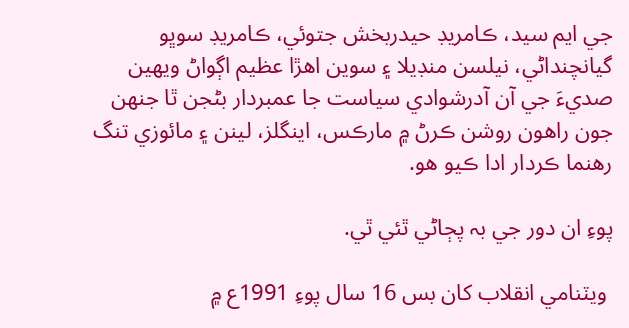جي ايم سيد، ڪامريڊ حيدربخش جتوئي، ڪامريڊ سوڀو گيانچنداڻي، نيلسن منڊيلا ۽ سوين اھڙا عظيم اڳواڻ ويھين صديءَ جي آن آدرشوادي سياست جا عمبردار بڻجن ٿا جنھن جون راھون روشن ڪرڻ ۾ مارڪس، اينگلز، لينن ۽ مائوزي تنگ رھنما ڪردار ادا ڪيو ھو.

پوءِ ان دور جي بہ پڄاڻي ٿئي ٿي.

 ويٽنامي انقلاب کان بس 16 سال پوءِ 1991ع ۾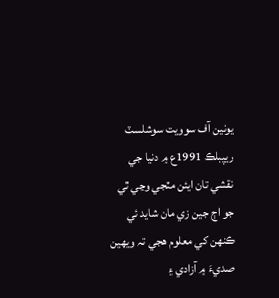يونين آف سوويت سوشلسٽ ريپبلڪ 1991ع ۾ دنيا جي نقشي تان ايئن مٽجي وڃي ٿي جو اڄ جين زي مان شايد ئي ڪنھن کي معلوم ھجي تہ ويھين صديءَ ۾ آزادي ۽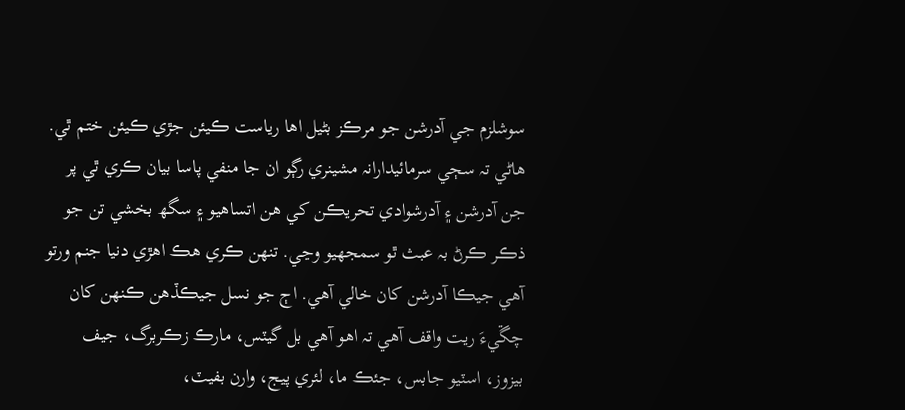سوشلزم جي آدرشن جو مرڪز بڻيل اھا رياست ڪيئن جڙي ڪيئن ختم ٿي. ھاڻي تہ سڄي سرمائيدارانہ مشينري رڳو ان جا منفي پاسا بيان ڪري ٿي پر جن آدرشن ۽ آدرشوادي تحريڪن کي ھن اتساھيو ۽ سگھ بخشي تن جو ذڪر ڪرڻ بہ عبث ٿو سمجھيو وڃي. تنھن ڪري ھڪ اھڙي دنيا جنم ورتو آهي جيڪا آدرشن کان خالي آھي. اڄ جو نسل جيڪڏهن ڪنھن کان چڱيءَ ريت واقف آهي تہ اھو آھي بل گيٽس، مارڪ زڪربرگ، جيف بيزوز، اسٽيو جابس، جئڪ ما، لئري پيج، وارن بفيٽ،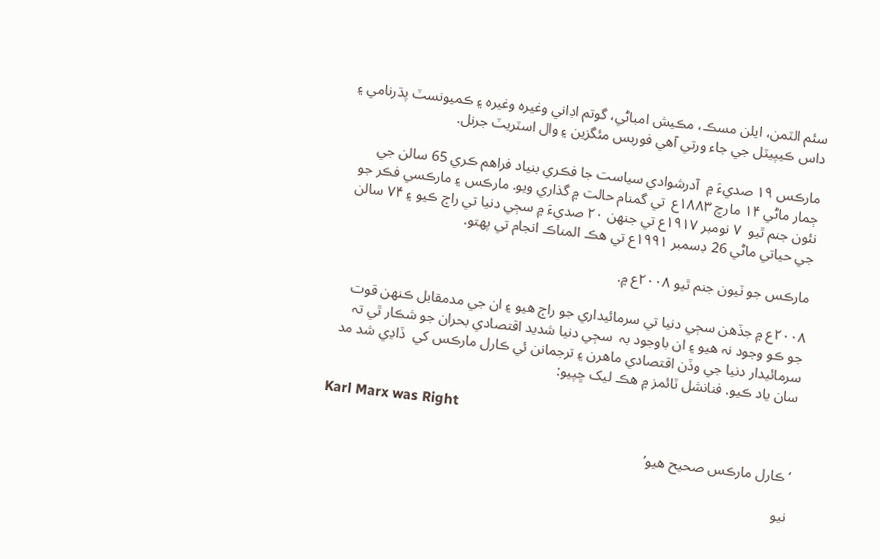سئم الٽمن، ايلن مسڪ، مڪيش امباڻي، گوتم اڊاني وغيره وغيره ۽ ڪميونسٽ پڌرنامي ۽ داس ڪيپيٽل جي جاء ورتي آھي فوربس مئگزين ۽ وال اسٽريٽ جرنل.

مارڪس ۱۹ صديءَ ۾  آدرشوادي سياست جا فڪري بنياد فراھم ڪري 65 سالن جي ڄمار ماڻي ۱۴ مارچ ۱۸۸۳ع  تي گمنام حالت ۾ گذاري ويو. مارڪس ۽ مارڪسي فڪر جو نئون جنم ٿيو  ۷ نومبر ۱۹۱۷ع تي جنھن ۲۰ صديءَ ۾ سڄي دنيا تي راڄ ڪيو ۽ ۷۴ سالن جي حياتي ماڻي 26 ڊسمبر ۱۹۹۱ع تي ھڪ المناڪ انجام تي پھتو.

مارڪس جو ٽيون جنم ٿيو ۲۰۰۸ع ۾.

۲۰۰۸ع ۾ جڏھن سڄي دنيا تي سرمائيداري جو راڄ ھيو ۽ ان جي مدمقابل ڪنھن قوت جو ڪو وجود نہ ھيو ۽ ان باوجود بہ  سڄي دنيا شديد اقتصادي بحران جو شڪار ٿي تہ سرمائيدار دنيا جي وڏن اقتصادي ماھرن ۽ ترجمانن ئي ڪارل مارڪس کي  ڏاڍي شد مد سان ياد ڪيو. فنانشل ٽائمز ۾ ھڪ ليک ڇپيو:

Karl Marx was Right

‘ڪارل مارڪس صحيح ھيو’

نيو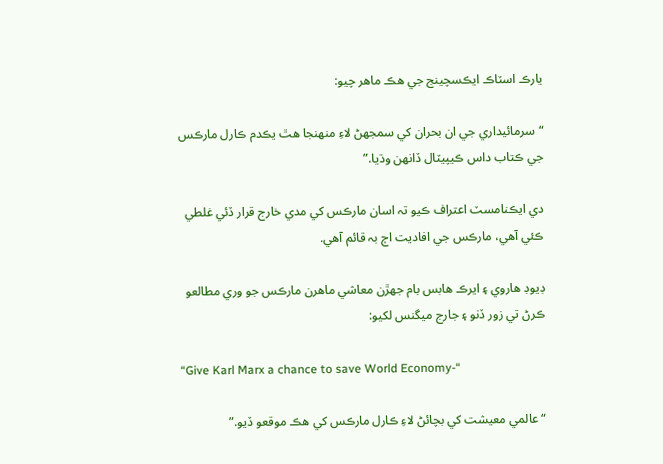يارڪ اسٽاڪ ايڪسچينج جي ھڪ ماھر چيو:

“سرمائيداري جي ان بحران کي سمجهڻ لاءِ منھنجا ھٿ يڪدم ڪارل مارڪس جي ڪتاب داس ڪيپيٽال ڏانھن وڌيا.”

دي ايڪنامسٽ اعتراف ڪيو تہ اسان مارڪس کي مدي خارج قرار ڏئي غلطي ڪئي آهي، مارڪس جي افاديت اڄ بہ قائم آھي.

ڊيوڊ ھاروي ۽ ايرڪ ھابس بام جھڙن معاشي ماھرن مارڪس جو وري مطالعو ڪرڻ تي زور ڏنو ۽ جارج ميگنس لکيو:

“Give Karl Marx a chance to save World Economy-“

“عالمي معيشت کي بچائڻ لاءِ ڪارل مارڪس کي ھڪ موقعو ڏيو.”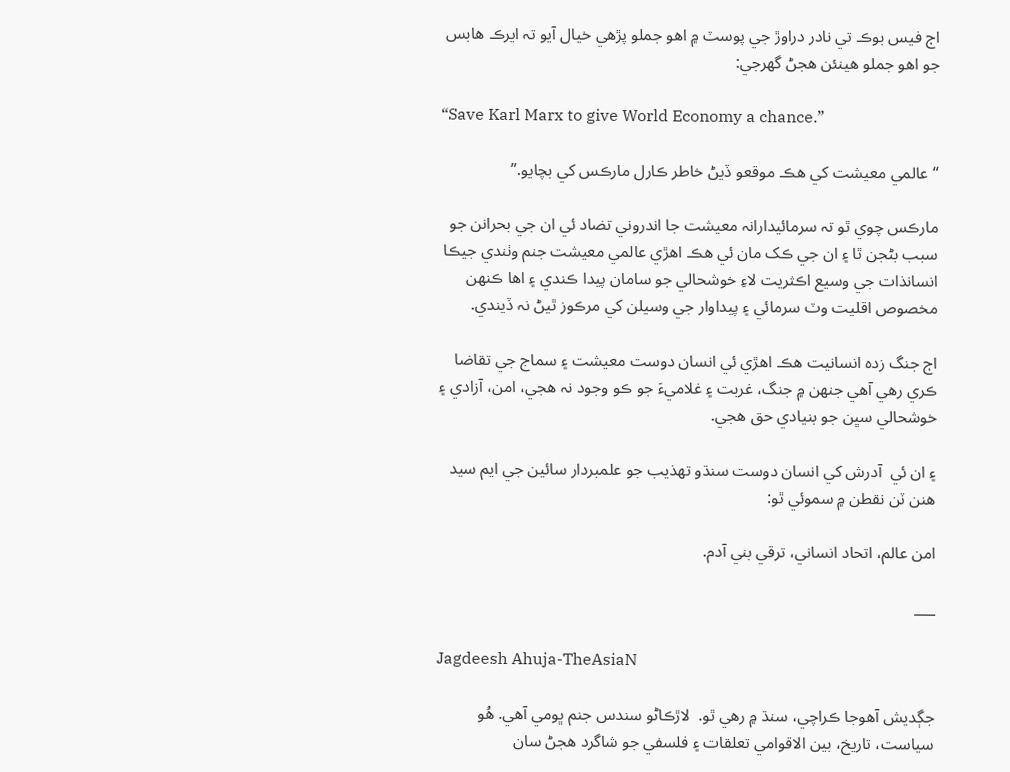اڄ فيس بوڪ تي نادر دراوڙ جي پوسٽ ۾ اھو جملو پڙھي خيال آيو تہ ايرڪ ھابس جو اھو جملو ھينئن ھجڻ گھرجي:

“Save Karl Marx to give World Economy a chance.”

“عالمي معيشت کي ھڪ موقعو ڏيڻ خاطر ڪارل مارڪس کي بچايو.”

مارڪس چوي ٿو تہ سرمائيدارانہ معيشت جا اندروني تضاد ئي ان جي بحرانن جو سبب بڻجن ٿا ۽ ان جي ڪک مان ئي ھڪ اھڙي عالمي معيشت جنم وٺندي جيڪا انسانذات جي وسيع اڪثريت لاءِ خوشحالي جو سامان پيدا ڪندي ۽ اھا ڪنھن مخصوص اقليت وٽ سرمائي ۽ پيداوار جي وسيلن کي مرڪوز ٿيڻ نہ ڏيندي.

اڄ جنگ زدہ انسانيت ھڪ اھڙي ئي انسان دوست معيشت ۽ سماج جي تقاضا ڪري رھي آھي جنھن ۾ جنگ، غربت ۽ غلاميءَ جو ڪو وجود نہ ھجي، امن، آزادي ۽ خوشحالي سڀن جو بنيادي حق ھجي.

۽ ان ئي  آدرش کي انسان دوست سنڌو تھذيب جو علمبردار سائين جي ايم سيد ھنن ٽن نقطن ۾ سموئي ٿو:

امن عالم، اتحاد انساني، ترقي بني آدم.

___

Jagdeesh Ahuja-TheAsiaN

جڳديش آهوجا ڪراچي، سنڌ ۾ رھي ٿو.  لاڙڪاڻو سندس جنم ڀومي آھي. ھُو سياست، تاريخ، بين الاقوامي تعلقات ۽ فلسفي جو شاگرد ھجڻ سان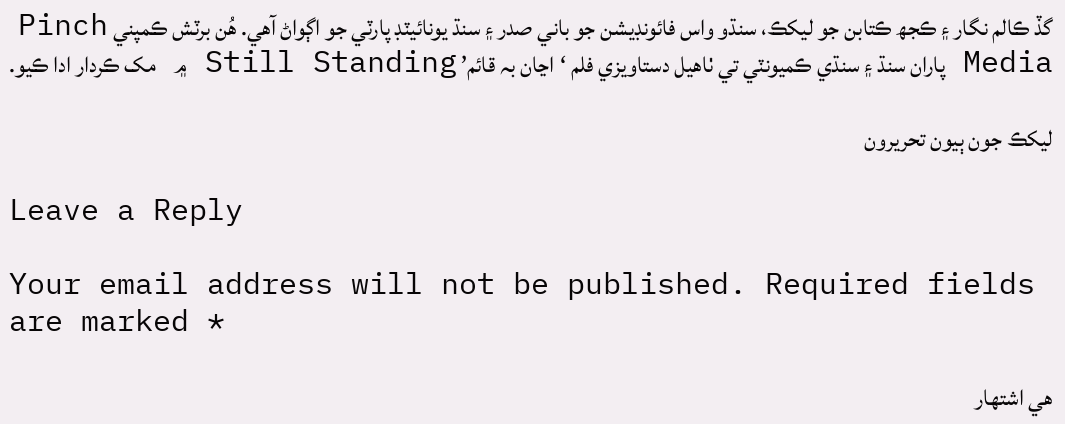گڏ ڪالم نگار ۽ ڪجھ ڪتابن جو ليکڪ، سنڌو واس فائونڊيشن جو باني صدر ۽ سنڌ يونائيٽڊ پارٽي جو اڳواڻ آھي. ھُن برٽش ڪمپني Pinch Media پاران سنڌ ۽ سنڌي ڪميونٽي تي ٺاھيل دستاويزي فلم ‘اڃان بہ قائم’ Still Standing ۾ مک ڪردار ادا ڪيو.

ليکڪ جون ٻيون تحريرون

Leave a Reply

Your email address will not be published. Required fields are marked *

هي اشتهار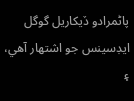پاڻمرادو ڏيکاريل گوگل ايڊسينس جو اشتهار آهي، ۽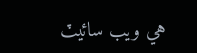هي ويب سائيٽ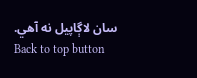سان لاڳاپيل نه آهي.
Back to top button